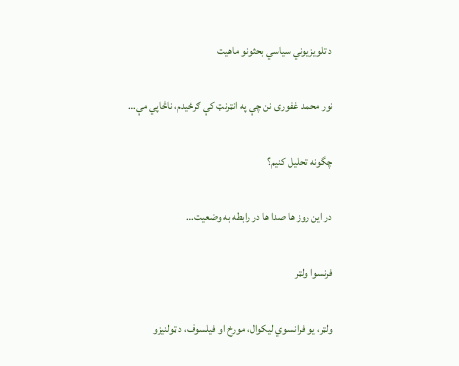د تلویزیوني سیاسي بحثونو ماهیت

نور محمد غفوری نن چې په انټرنټ کې ګرځیدم، ناڅاپي مې…

چگونه تحلیل کنیم؟

در این روز ها صدا ها در رابطه به وضعیت…

فرنسوا ولټر

ولټر، یو فرانسوي لیکوال، مورخ او فیلسوف، د ټولنیزو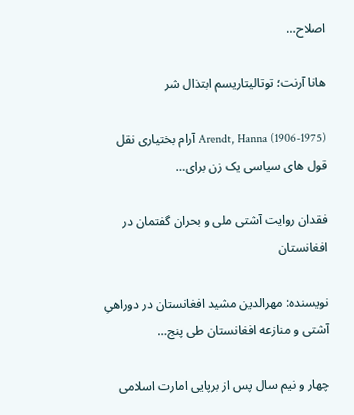اصلاح…

هانا آرنت؛ توتالیتاریسم ابتذال شر

Arendt, Hanna (1906-1975) آرام بختیاری نقل قول های سیاسی یک زن برای…

فقدان روایت آشتی ملی و بحران گفتمان در افغانستان

نویسنده: مهرالدین مشید افغانستان در دوراهیِ آشتی و منازعه افغانستان طی پنج…

چهار و نیم سال پس از برپایی امارت اسلامی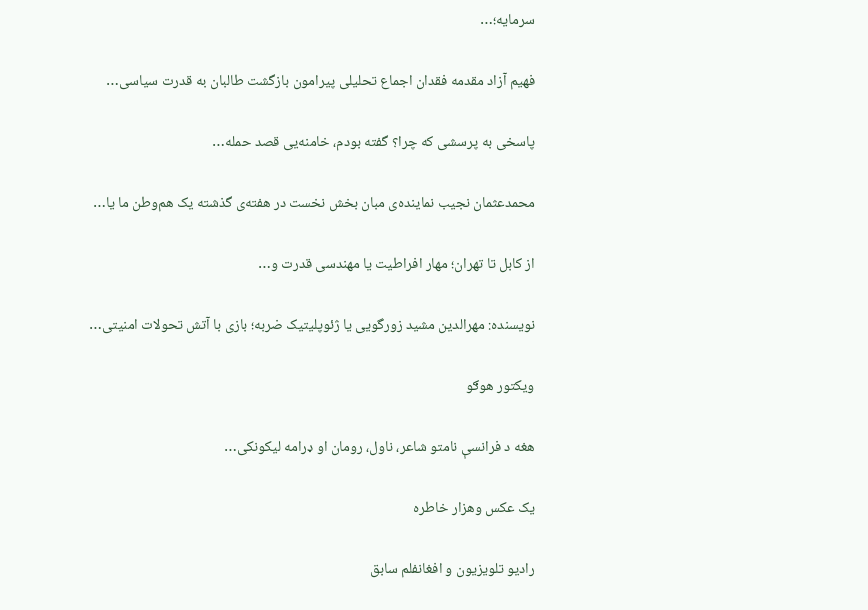سرمایه؛…

فهیم آزاد مقدمه فقدان اجماع تحلیلی پیرامون بازگشت طالبان به قدرت سیاسی…

پاسخی به پرسشی که چرا؟ گفته بودم، خامنه‌یی قصد حمله…

محمدعثمان نجیب نماینده‌ی مبان بخش نخست در هفته‌ی گذشته‌ یک هم‌وطن ما یا…

از کابل تا تهران؛ مهار افراطیت یا مهندسی قدرت و…

نویسنده: مهرالدین مشید زورگویی یا ژئوپلیتیک ضربه؛ بازی با آتش تحولات امنیتی…

ویکتور هوګو

هغه د فرانسې نامتو شاعر، ناول، رومان او ډرامه لیکونکی…

یک عکس وهزار خاطره

راديو تلويزيون و افغانفلم سابق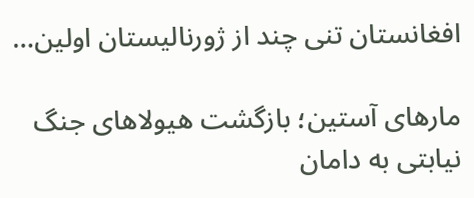افغانستان تنى چند از ژورناليستان اولين…

مارهای آستین؛ بازگشت هیولاهای جنگ نیابتی به دامان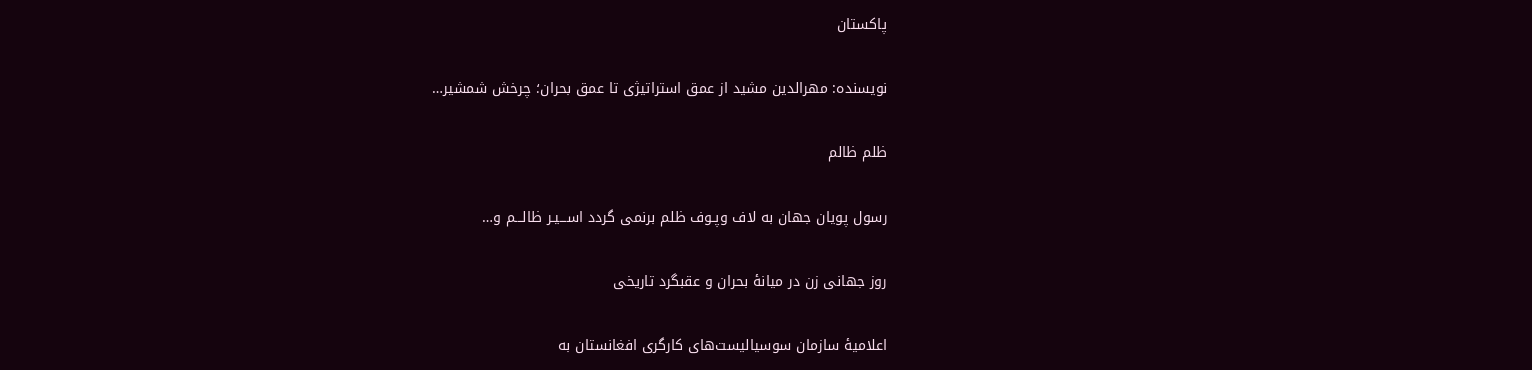پاکستان

نویسنده: مهرالدین مشید از عمق استراتیژی تا عمق بحران؛ چرخش شمشیر…

ظلم ظالم

رسول پویان جهان به لاف وپـوف ظلم برنمی گردد اســـیـر ظالـــم و…

روز جهانی زن در میانۀ بحران و عقبگرد تاریخی

اعلامیۀ سازمان سوسیالیست‌های کارگری افغانستان به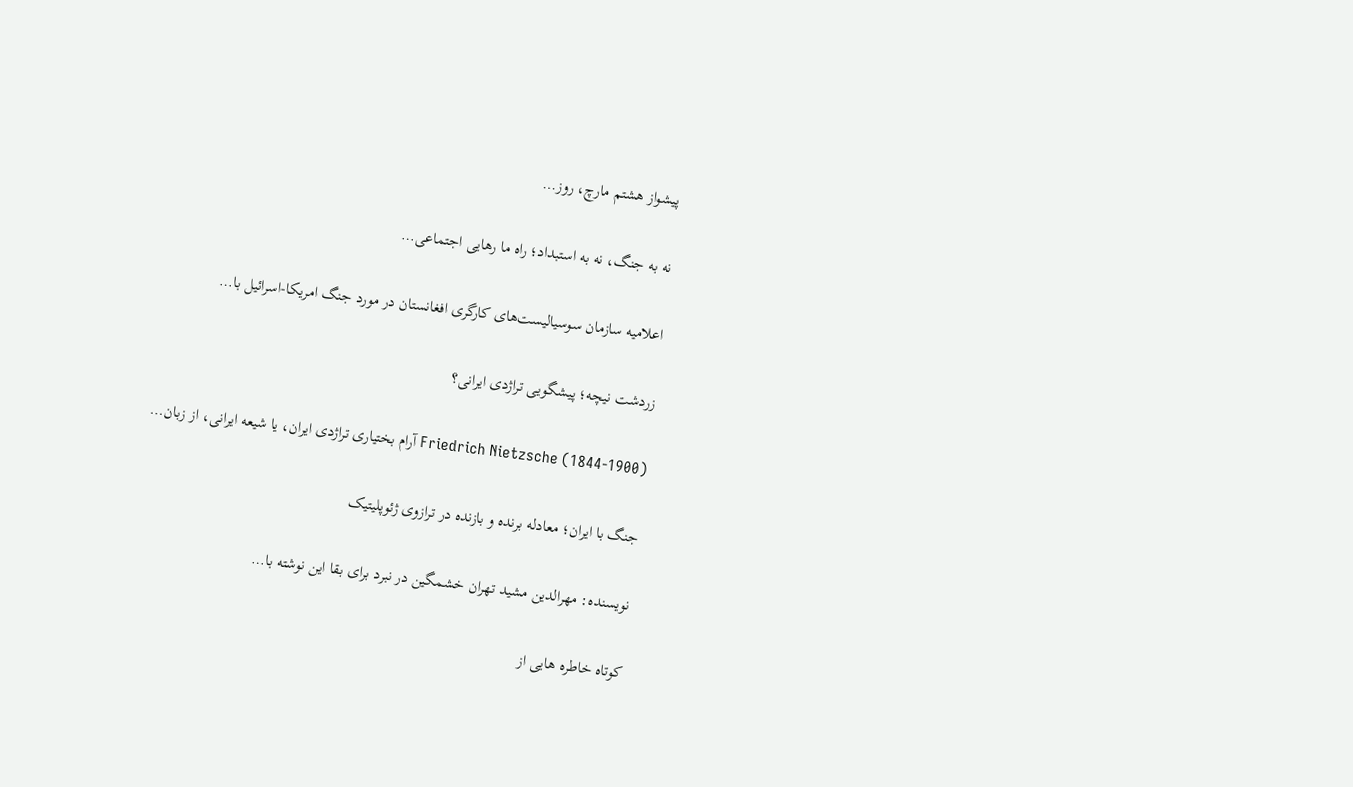پیشواز هشتم مارچ، روز…

نه به جنگ، نه به استبداد؛ راه ما رهایی اجتماعی…

اعلامیه سازمان سوسیالیست‌های کارگری افغانستان در مورد جنگ امریکا-اسرائیل با…

زردشت نیچه؛ پیشگویی تراژدی ایرانی؟

Friedrich Nietzsche (1844-1900) آرام بختیاری تراژدی ایران، یا شیعه ایرانی، از زبان…

جنگ با ایران؛ معادله برنده و بازنده در ترازوی ژئوپلیتیک

نویسنده: مهرالدین مشید تهران خشمگین در نبرد برای بقا این نوشته با…

کوتاه خاطره هایی از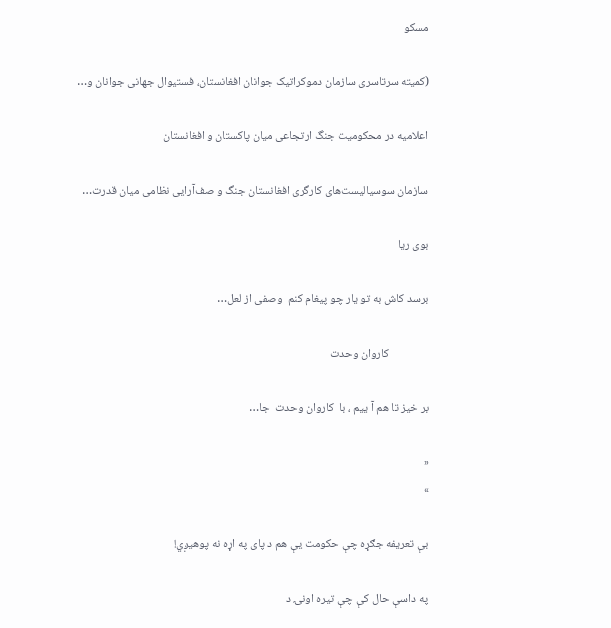مسکو

(کمیته سرتاسری سازمان دموکراتیک جوانان افغانستان، فستیوال جهانی جوانان و…

اعلامیه در محکومیت جنگ ارتجاعی میان پاکستان و افغانستان

سازمان سوسیالیست‌های کارگری افغانستان جنگ و صف‌آرایی نظامی میان قدرت…

بوی ریا

برسد کاش به تو یار چو پیغام کنم  وصفی از لعل…

               کاروان وحدت

بر خیز تا هم آ ییم ، با  کاروان وحدت  جا…

«
»

بې تعريفه جګړه چې حکومت يې هم د پای په اړه نه پوهيږي!

په داسې حال کې چې تیره اونۍ د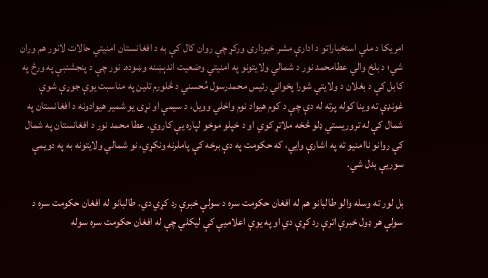امریکا د ملي استخباراتو د ادارې مشر خبرداری ورکړ چې روان کال کې به د افغانستان امنیتي حالات لانور هم وران شي؛ د بلخ والي عطامحمد نور د شمالي ولايتونو په امنيتي وضعيت اندېښنه وښوده. نور چې د پنجشنبې په ورځ په کابل کې د بغلان د ولایتي شورا پخواني رئيس محمدرسول مُحسني د څلورم تلین په مناسبت یوې جوړې شوې غونډې ته وینا کوله پرته له دې چې د کوم هیواد نوم واخلي وویل، د سیمې او نړۍ یو شمیر هیوادونه د افغانستان په شمال کې له تروریستي ډلو څخه ملاتړ کوي او د خپلو موخو لپاره یې کاروي. عطا محمد نور د افغانستان په شمال کې روانو ناامنیو ته په اشارې وايي، که حکومت په دې برخه کې پاملرنه ونکړي، نو شمالي ولایتونه به په دویمې سوریې بدل شي.

بل لور ته وسله والو طالبانو هم له افغان حکومت سره د سولې خبرې رد کړي دي. طالبانو له افغان حکومت سره د سولې هر ډول خبرې اترې رد کړې دي او په یوې اعلامیې کې لیکلي چې له افغان حکومت سره سوله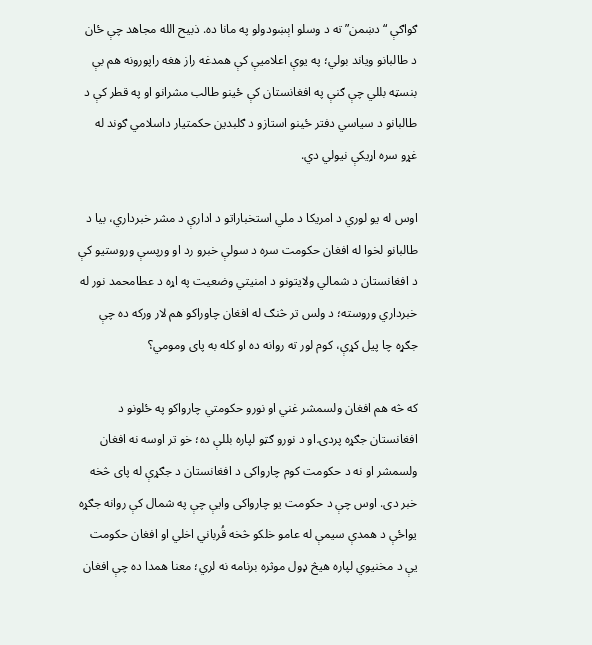ګواګې “دښمن” ته د وسلو اېښودولو په مانا ده. ذبيح الله مجاهد چې ځان د طالبانو وياند بولي؛ په يوې اعلامیې کې همدغه راز هغه راپورونه هم بې بنسټه بللي چې ګنې په افغانستان کې ځینو طالب مشرانو او په قطر کې د طالبانو د سیاسي دفتر ځینو استازو د ګلبدین حکمتیار داسلامي ګوند له غړو سره اړیکې نیولي دي.

اوس له يو لوري د امريکا د ملي استخباراتو د ادارې د مشر خبرداري، بيا د طالبانو لخوا له افغان حکومت سره د سولې خبرو رد او ورپسې وروستيو کې د افغانستان د شمالي ولايتونو د امنيتي وضعيت په اړه د عطامحمد نور له خبرداري وروسته؛ د ولس تر څنګ له افغان چاوراکو هم لار ورکه ده چې جګړه چا پیل کړې، کوم لور ته روانه ده او کله به پای ومومي؟

که څه هم افغان ولسمشر غني او نورو حکومتي چارواکو په ځلونو د افغانستان جګړه پردۍ او د نورو ګټو لپاره بللې ده؛ خو تر اوسه نه افغان ولسمشر او نه د حکومت کوم چارواکی د افغانستان د جګړې له پای څخه خبر دی. اوس چې د حکومت يو چارواکی وايې چې په شمال کې روانه جګړه یواځې د همدې سیمې له عامو خلکو څخه قُرباني اخلي او افغان حکومت یې د مخنیوي لپاره هیڅ ډول موثره برنامه نه لري؛ معنا همدا ده چې افغان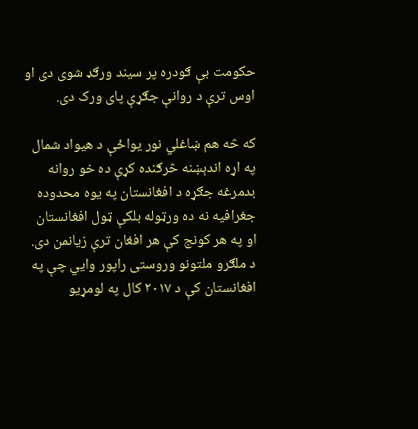حکومت بې ګودره پر سيند ورګډ شوی دی او اوس ترې د روانې جګړې پای ورک دی.

که څه هم ښاغلي نور يواځې د هيواد شمال په اړه اندېښنه څرګنده کړې ده خو روانه بدمرغه جګړه د افغانستان په یوه محدوده جغرافيه نه ده ورټوله بلکې ټول افغانستان او په هر کونج کې هر افغان ترې زيانمن دی. د ملګرو ملتونو وروستی راپور وایي چې په افغانستان کې د ٢٠١٧ کال په لومړیو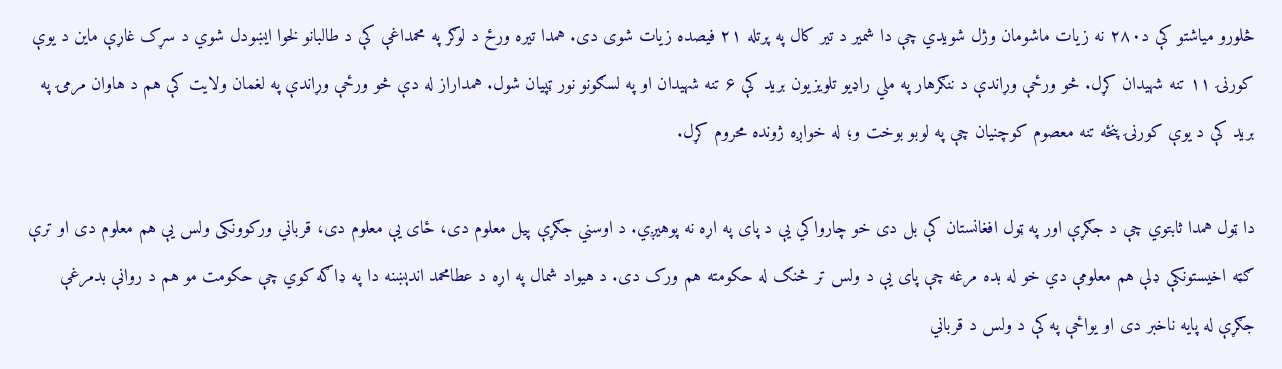څلورو میاشتو کې د٢٨٠ نه زیات ماشومان وژل شویدي چې دا شمیر د تیر کال په پرتله ٢١ فیصده زیات شوی دی. همدا تيره ورځ د لوګر په محمداغې کې د طالبانو لخوا ايښودل شوي د سړک غاړې ماین د يوې کورنۍ ۱۱ تنه شهيدان کړل. څو ورځې وړاندې د ننګرهار په ملي راډيو تلويزيون بريد کې ۶ تنه شهيدان او په لسګونو نور ټپيان شول. همداراز له دې څو ورځې وړاندې په لغمان ولايت کې هم د هاوان مرمۍ په بريد کې د يوې کورنۍ پنځه تنه معصوم کوچنيان چې په لوبو بوخت و؛ له خواږه ژونده محروم کړل.

دا ټول همدا ثابتوي چې د جګړې اور په ټول افغانستان کې بل دی خو چارواکي يې د پای په اړه نه پوهيږي. د اوسني جګړې پيل معلوم دی، ځای يې معلوم دی، قرباني ورکوونکی ولس يې هم معلوم دی او ترې ګټه اخيستونکې ډلې هم معلومې دي خو له بده مرغه چې پای يې د ولس تر څنګ له حکومته هم ورک دی. د هيواد شمال په اړه د عطامحمد اندېښنه دا په ډاګه کوي چې حکومت مو هم د روانې بدمرغې جګړې له پايه ناخبر دی او يواځې په کې د ولس د قرباني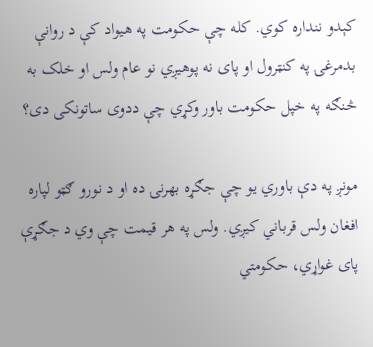کېدو ننداره کوي. کله چې حکومت په هيواد کې د روانې بدمرغۍ په کنټرول او پای نه پوهيږي نو عام ولس او خلک به څنګه په خپل حکومت باور وکړي چې ددوی ساتونکی دی؟

مونږ په دې باوري يو چې جګړه بهرنۍ ده او د نورو ګټو لپاره افغان ولس قرباني کيږي. ولس په هر قيمت چې وي د جګړې پای غواړي، حکومتي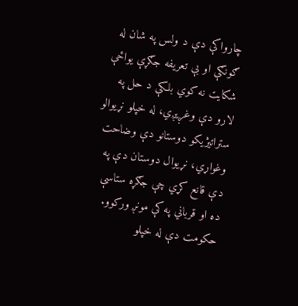چارواکې دې د ولس په شان له ګونګې او بې تعريفه جګړې يواځې شکايت نه کوي بلکې د حل په لارو دې وغږيږي، له خپلو نړيوالو ستراتيژيکو دوستانو دې وضاحت وغواړي، نړيوال دوستان دې په دې قانع کړي چې جګړه ستاسې ده او قرباني په کې مونږ ورکوو. حکومت دې له خپلو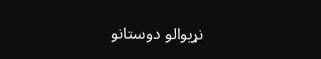نړيوالو دوستانو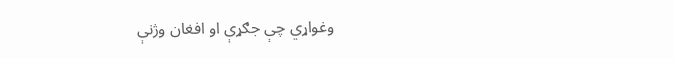وغواړي چې جګړې او افغان وژنې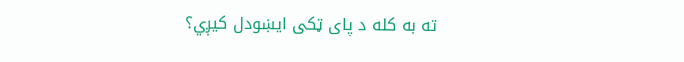ته به کله د پای ټکی ايښودل کيږي؟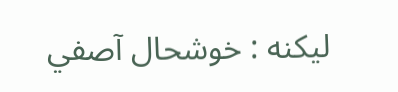لیکنه : خوشحال آصفي